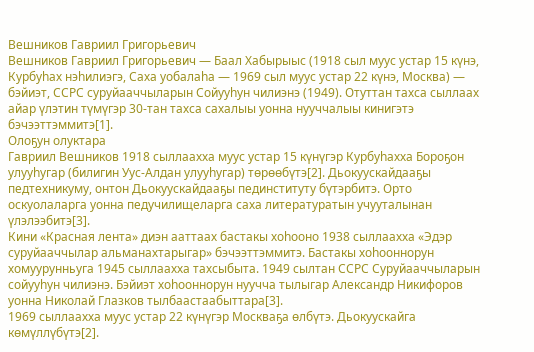Вешников Гавриил Григорьевич
Вешников Гавриил Григорьевич — Баал Хабырыыс (1918 сыл муус устар 15 күнэ, Курбуһах нэһилиэгэ, Саха уобалаһа — 1969 сыл муус устар 22 күнэ, Москва) — бэйиэт, ССРС суруйааччыларын Сойууһун чилиэнэ (1949). Отуттан тахса сыллаах айар үлэтин түмүгэр 30-тан тахса сахалыы уонна нууччалыы кинигэтэ бэчээттэммитэ[1].
Олоҕун олуктара
Гавриил Вешников 1918 сыллаахха муус устар 15 күнүгэр Курбуһахха Бороҕон улууһугар (билигин Уус-Алдан улууһугар) төрөөбүтэ[2]. Дьокуускайдааҕы педтехникуму, онтон Дьокуускайдааҕы пединституту бүтэрбитэ. Орто оскуолаларга уонна педучилищеларга саха литературатын учууталынан үлэлээбитэ[3].
Кини «Красная лента» диэн ааттаах бастакы хоһооно 1938 сыллаахха «Эдэр суруйааччылар альманахтарыгар» бэчээттэммитэ. Бастакы хоһооннорун хомуурунньуга 1945 сыллаахха тахсыбыта. 1949 сылтан ССРС Суруйааччыларын сойууһун чилиэнэ. Бэйиэт хоһооннорун нуучча тылыгар Александр Никифоров уонна Николай Глазков тылбаастаабыттара[3].
1969 сыллаахха муус устар 22 күнүгэр Москваҕа өлбүтэ. Дьокуускайга көмүллүбүтэ[2].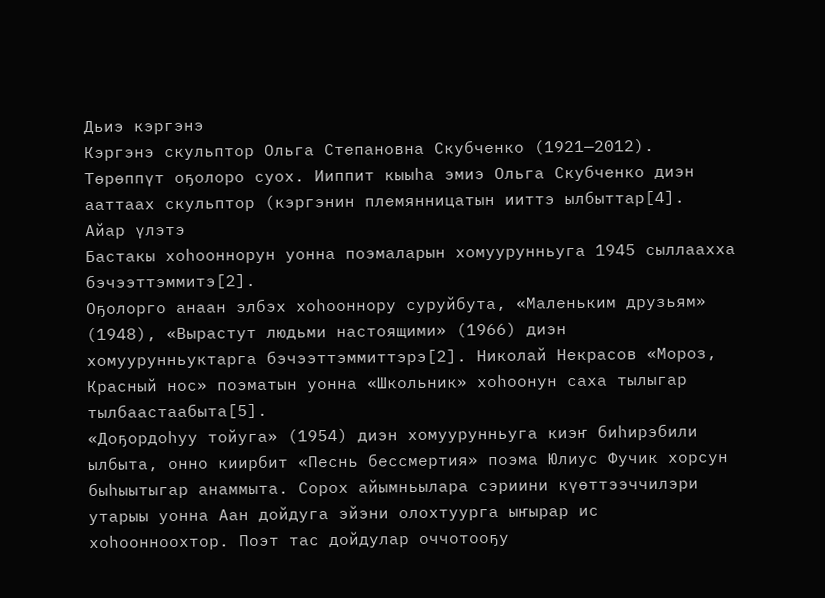Дьиэ кэргэнэ
Кэргэнэ скульптор Ольга Степановна Скубченко (1921—2012). Төрөппүт оҕолоро суох. Ииппит кыыһа эмиэ Ольга Скубченко диэн ааттаах скульптор (кэргэнин племянницатын ииттэ ылбыттар[4].
Айар үлэтэ
Бастакы хоһооннорун уонна поэмаларын хомуурунньуга 1945 сыллаахха бэчээттэммитэ[2].
Оҕолорго анаан элбэх хоһооннору суруйбута, «Маленьким друзьям» (1948), «Вырастут людьми настоящими» (1966) диэн хомуурунньуктарга бэчээттэммиттэрэ[2]. Николай Некрасов «Мороз, Красный нос» поэматын уонна «Школьник» хоһоонун саха тылыгар тылбаастаабыта[5].
«Доҕордоһуу тойуга» (1954) диэн хомуурунньуга киэҥ биһирэбили ылбыта, онно киирбит «Песнь бессмертия» поэма Юлиус Фучик хорсун быһыытыгар анаммыта. Сорох айымньылара сэриини күөттээччилэри утарыы уонна Аан дойдуга эйэни олохтуурга ыҥырар ис хоһоонноохтор. Поэт тас дойдулар оччотооҕу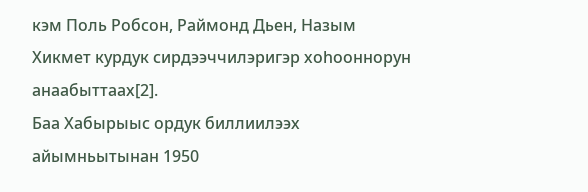кэм Поль Робсон, Раймонд Дьен, Назым Хикмет курдук сирдээччилэригэр хоһооннорун анаабыттаах[2].
Баа Хабырыыс ордук биллиилээх айымньытынан 1950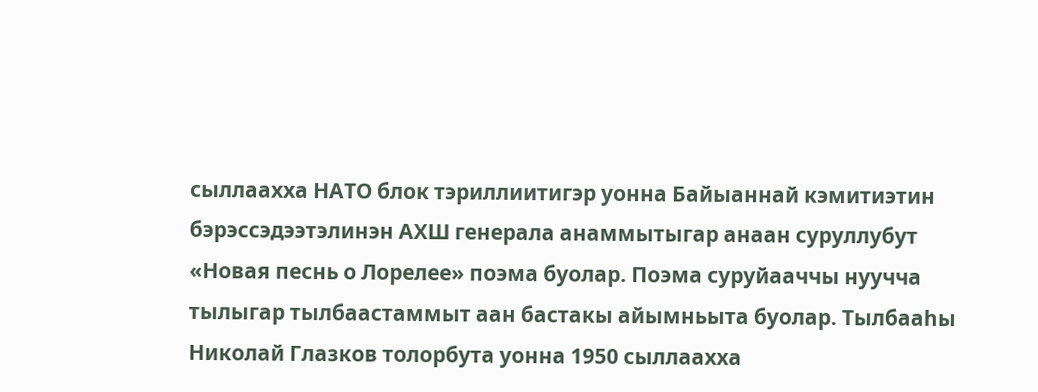сыллаахха НАТО блок тэриллиитигэр уонна Байыаннай кэмитиэтин бэрэссэдээтэлинэн АХШ генерала анаммытыгар анаан суруллубут «Новая песнь о Лорелее» поэма буолар. Поэма суруйааччы нуучча тылыгар тылбаастаммыт аан бастакы айымньыта буолар. Тылбааһы Николай Глазков толорбута уонна 1950 сыллаахха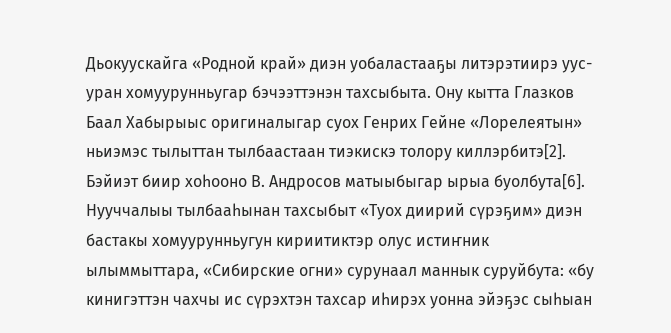Дьокуускайга «Родной край» диэн уобаластааҕы литэрэтиирэ уус-уран хомуурунньугар бэчээттэнэн тахсыбыта. Ону кытта Глазков Баал Хабырыыс оригиналыгар суох Генрих Гейне «Лорелеятын» ньиэмэс тылыттан тылбаастаан тиэкискэ толору киллэрбитэ[2].
Бэйиэт биир хоһооно В. Андросов матыыбыгар ырыа буолбута[6].
Нууччалыы тылбааһынан тахсыбыт «Туох диирий сүрэҕим» диэн бастакы хомуурунньугун кириитиктэр олус истиҥник ылыммыттара, «Сибирские огни» сурунаал маннык суруйбута: «бу кинигэттэн чахчы ис сүрэхтэн тахсар иһирэх уонна эйэҕэс сыһыан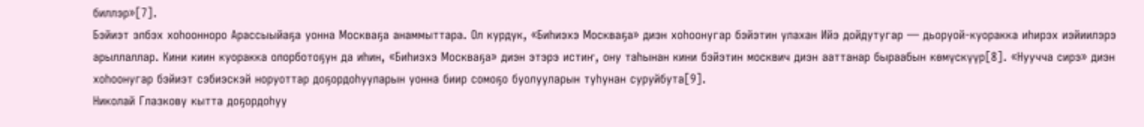биллэр»[7].
Бэйиэт элбэх хоһоонноро Арассыыйаҕа уонна Москваҕа анаммыттара. Ол курдук, «Биһиэхэ Москваҕа» диэн хоһоонугар бэйэтин улахан Ийэ дойдутугар — дьоруой-куоракка иһирэх иэйиилэрэ арыллаллар. Кини киин куоракка олорботоҕун да иһин, «Биһиэхэ Москваҕа» диэн этэрэ истиҥ, ону таһынан кини бэйэтин москвич диэн ааттанар быраабын көмүскүүр[8]. «Нуучча сирэ» диэн хоһоонугар бэйиэт сэбиэскэй норуоттар доҕордоһууларын уонна биир сомоҕо буолууларын туһунан суруйбута[9].
Николай Глазкову кытта доҕордоһуу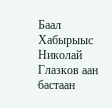Баал Хабырыыс Николай Глазков аан бастаан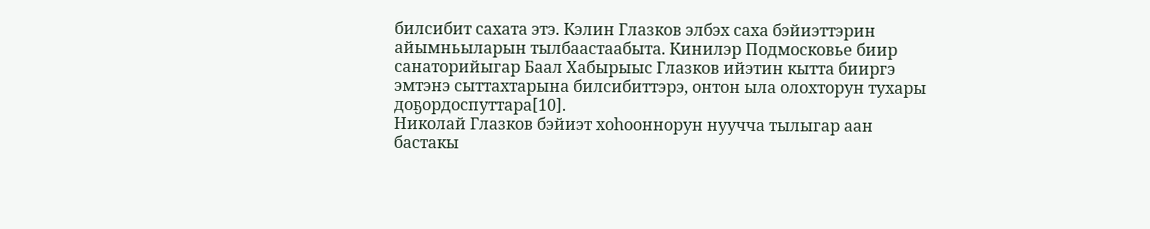билсибит сахата этэ. Кэлин Глазков элбэх саха бэйиэттэрин айымньыларын тылбаастаабыта. Кинилэр Подмосковье биир санаторийыгар Баал Хабырыыс Глазков ийэтин кытта бииргэ эмтэнэ сыттахтарына билсибиттэрэ, онтон ыла олохторун тухары доҕордоспуттара[10].
Николай Глазков бэйиэт хоһооннорун нуучча тылыгар аан бастакы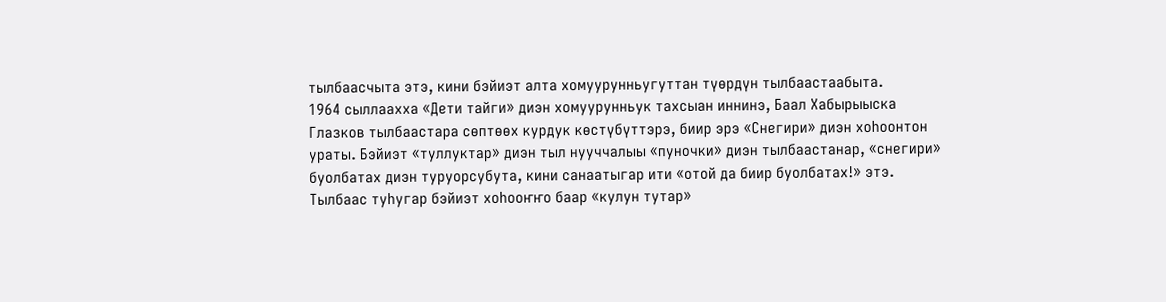тылбаасчыта этэ, кини бэйиэт алта хомуурунньугуттан түөрдүн тылбаастаабыта.
1964 сыллаахха «Дети тайги» диэн хомуурунньук тахсыан иннинэ, Баал Хабырыыска Глазков тылбаастара сөптөөх курдук көстүбүттэрэ, биир эрэ «Снегири» диэн хоһоонтон ураты. Бэйиэт «туллуктар» диэн тыл нууччалыы «пуночки» диэн тылбаастанар, «снегири» буолбатах диэн туруорсубута, кини санаатыгар ити «отой да биир буолбатах!» этэ. Тылбаас туһугар бэйиэт хоһооҥҥо баар «кулун тутар»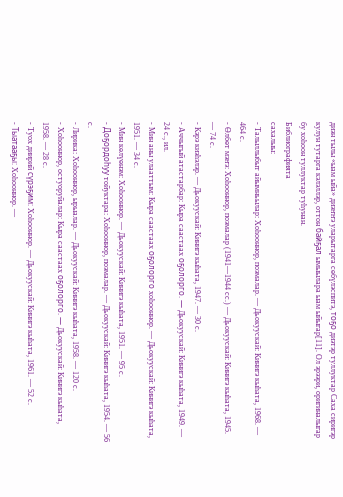диэн тылы «ыам ыйа» диэҥҥэ уларытарга сөбүлэспитэ, тоҕо диэтэр туллуктар Саха сиригэр кулун тутарга кэлэллэр, оттон байҕал ымыылара ыам ыйыгар[11]. Ол эрээри, оригиналыгар бу хоһоон туллуктар туһунан.
Библиографията
сахалыы:
- Талыллыбыт айымньылар: Хоһооннор, поэмалар. — Дьокуускай: Кинигэ кыһата, 1968. — 464 с.
- Өлбөт мэҥэ: Хоһооннор, поэмалар (1941—1944 сс.) — Дьокуускай: Кинигэ кыһата, 1945. — 74 с.
- Кэрэ киэһэлэр. — Дьокуускай: Кинигэ кыһата, 1947. — 30 с.
- Аччыгый атастарбар: Кыра саастаах оҕолорго. — Дьокуускай: Кинигэ кыһата, 1949. — 24 с., ил.
- Мин аны улааттым: Кыра саастаах оҕолорго хоһооннор. — Дьокуускай: Кинигэ кыһата, 1951. — 34 с.
- Мин көлүөнэм: Хоһооннор. — Дьокуускай: Кинигэ кыһата, 1951. — 95 с.
- Доҕордоһуу тойуктара: Хоһооннор, поэмалар. — Дьокуускай: Кинигэ кыһата, 1954. — 56 с.
- Лирика: Хоһооннор, ырыалар. — Дьокуускай: Кинигэ кыһата, 1958. — 120 с.
- Хоһооннор, остуоруйалар: Кыра саастаах оҕолорго. — Дьокуускай: Кинигэ кыһата, 1958. — 28 с.
- Туох диирий сүрэҕим: Хоһооннор. — Дьокуускай: Кинигэ кыһата, 1961. — 52 с.
- Тыатааҕы: Хоһооннор. —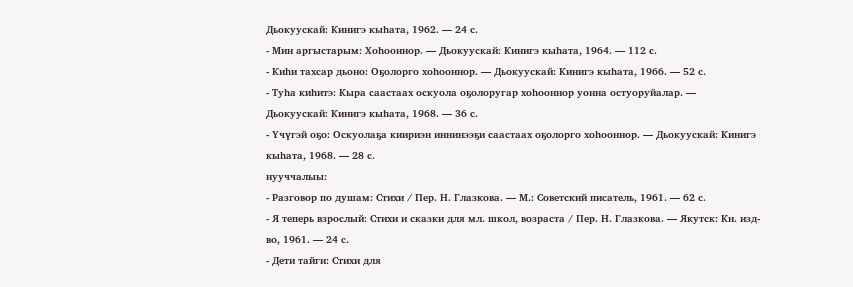Дьокуускай: Кинигэ кыһата, 1962. — 24 с.
- Мин аргыстарым: Хоһооннор. — Дьокуускай: Кинигэ кыһата, 1964. — 112 с.
- Киһи тахсар дьоно: Оҕолорго хоһооннор. — Дьокуускай: Кинигэ кыһата, 1966. — 52 с.
- Туһа киһитэ: Кыра саастаах оскуола оҕолоругар хоһооннор уонна остуоруйалар. — Дьокуускай: Кинигэ кыһата, 1968. — 36 с.
- Үчүгэй оҕо: Оскуолаҕа киириэн иннинээҕи саастаах оҕолорго хоһооннор. — Дьокуускай: Кинигэ кыһата, 1968. — 28 с.
нууччалыы:
- Разговор по душам: Стихи / Пер. Н. Глазкова. — М.: Советский писатель, 1961. — 62 с.
- Я теперь взрослый: Стихи и сказки для мл. школ, возраста / Пер. Н. Глазкова. — Якутск: Кн. изд-во, 1961. — 24 с.
- Дети тайги: Стихи для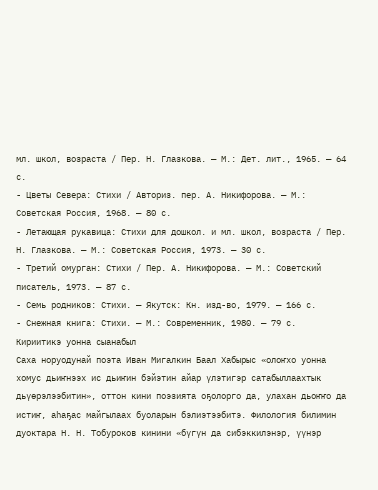мл. школ, возраста / Пер. Н. Глазкова. — М.: Дет. лит., 1965. — 64 с.
- Цветы Севера: Стихи / Авториз. пер. А. Никифорова. — М.: Советская Россия, 1968. — 80 с.
- Летающая рукавица: Стихи для дошкол. и мл. школ, возраста / Пер. Н. Глазкова. — М.: Советская Россия, 1973. — 30 с.
- Третий омурган: Стихи / Пер. А. Никифорова. — М.: Советский писатель, 1973. — 87 с.
- Семь родников: Стихи. — Якутск: Кн. изд-во, 1979. — 166 с.
- Снежная книга: Стихи. — М.: Современник, 1980. — 79 с.
Кириитикэ уонна сыанабыл
Саха норуодунай поэта Иван Мигалкин Баал Хабырыс «олоҥхо уонна хомус дьиҥнээх ис дьиҥин бэйэтин айар үлэтигэр сатабыллаахтык дьүөрэлээбитин», оттон кини поэзията оҕолорго да, улахан дьоҥҥо да истиҥ, аһаҕас майгылаах буоларын бэлиэтээбитэ. Филология билимин дуоктара Н. Н. Тобуроков кинини «бүгүн да сибэккилэнэр, үүнэр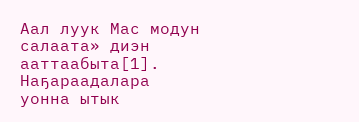Аал луук Мас модун салаата» диэн ааттаабыта[1].
Наҕараадалара уонна ытык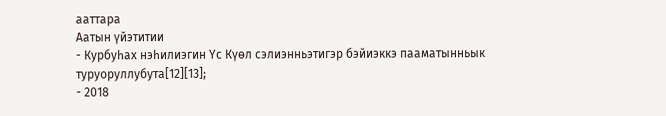ааттара
Аатын үйэтитии
- Курбуһах нэһилиэгин Үс Күөл сэлиэнньэтигэр бэйиэккэ пааматынньык туруоруллубута[12][13];
- 2018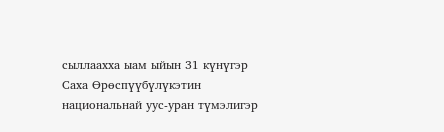сыллаахха ыам ыйын 31 күнүгэр Саха Өрөспүүбүлүкэтин национальнай уус-уран түмэлигэр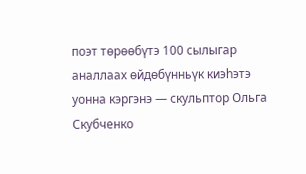поэт төрөөбүтэ 100 сылыгар аналлаах өйдөбүнньүк киэһэтэ уонна кэргэнэ — скульптор Ольга Скубченко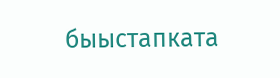быыстапката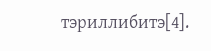тэриллибитэ[4].